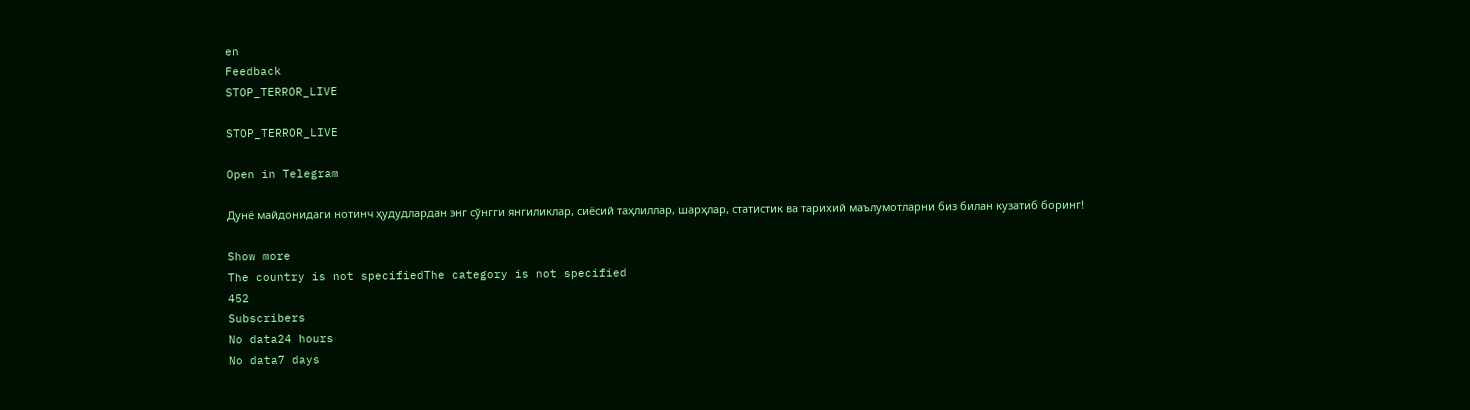en
Feedback
STOP_TERROR_LIVE

STOP_TERROR_LIVE

Open in Telegram

Дунё майдонидаги нотинч ҳудудлардан энг сўнгги янгиликлар, сиёсий таҳлиллар, шарҳлар, статистик ва тарихий маълумотларни биз билан кузатиб боринг!

Show more
The country is not specifiedThe category is not specified
452
Subscribers
No data24 hours
No data7 days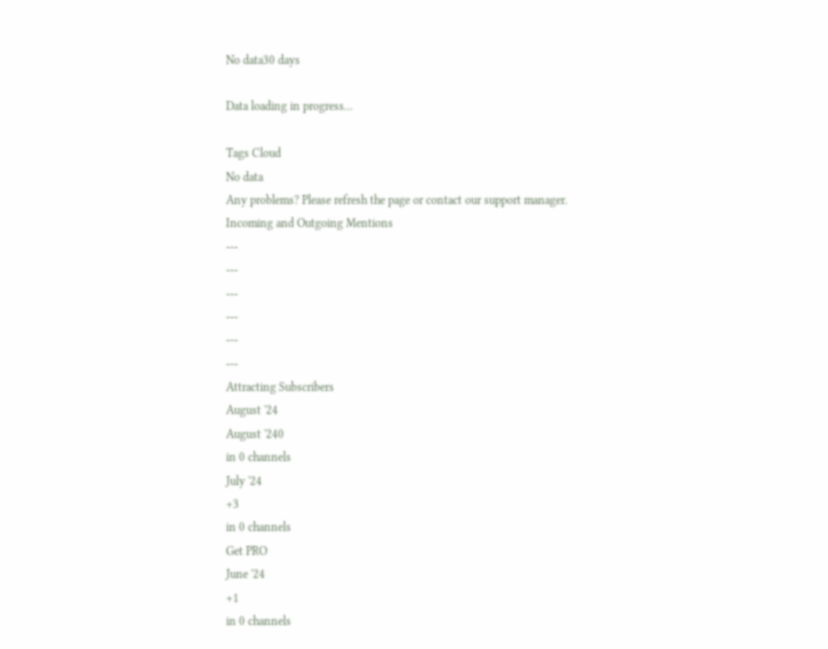No data30 days

Data loading in progress...

Tags Cloud
No data
Any problems? Please refresh the page or contact our support manager.
Incoming and Outgoing Mentions
---
---
---
---
---
---
Attracting Subscribers
August '24
August '240
in 0 channels
July '24
+3
in 0 channels
Get PRO
June '24
+1
in 0 channels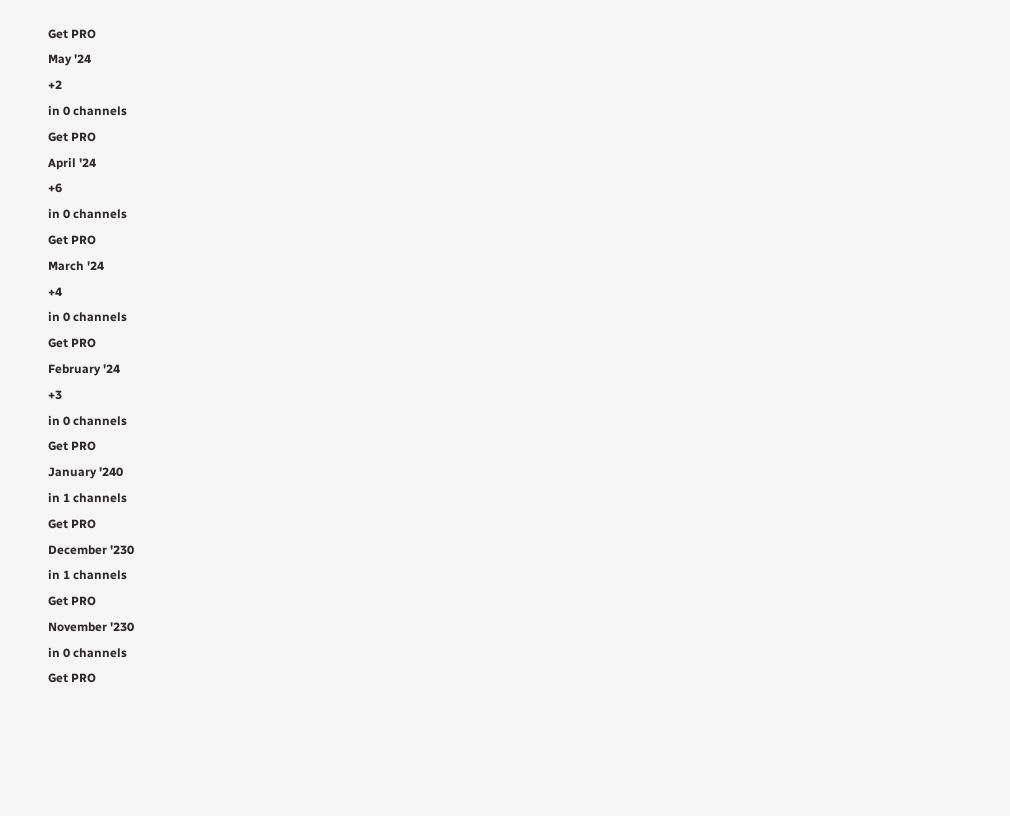Get PRO
May '24
+2
in 0 channels
Get PRO
April '24
+6
in 0 channels
Get PRO
March '24
+4
in 0 channels
Get PRO
February '24
+3
in 0 channels
Get PRO
January '240
in 1 channels
Get PRO
December '230
in 1 channels
Get PRO
November '230
in 0 channels
Get PRO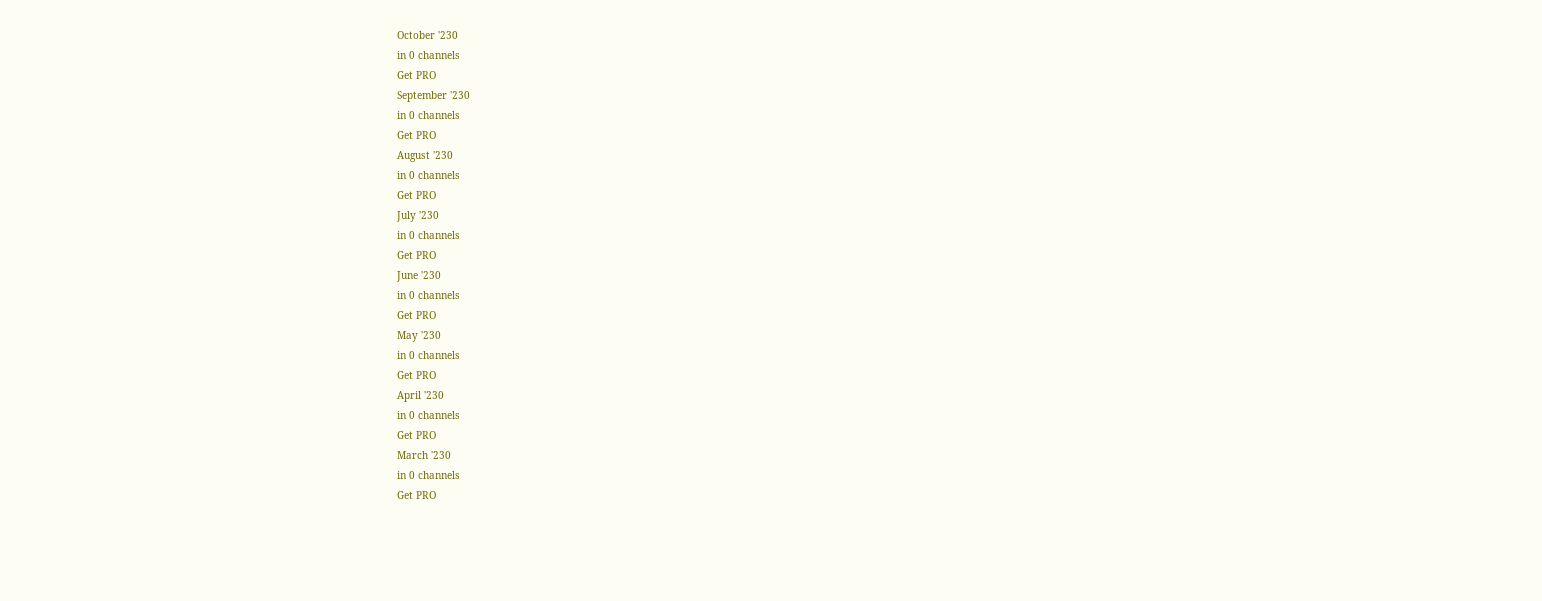October '230
in 0 channels
Get PRO
September '230
in 0 channels
Get PRO
August '230
in 0 channels
Get PRO
July '230
in 0 channels
Get PRO
June '230
in 0 channels
Get PRO
May '230
in 0 channels
Get PRO
April '230
in 0 channels
Get PRO
March '230
in 0 channels
Get PRO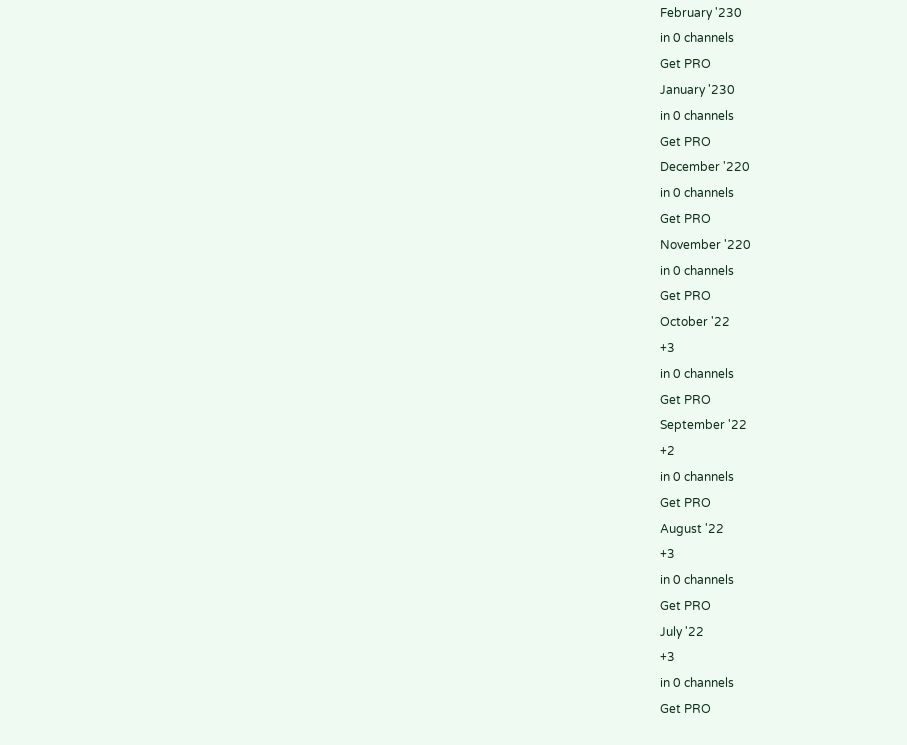February '230
in 0 channels
Get PRO
January '230
in 0 channels
Get PRO
December '220
in 0 channels
Get PRO
November '220
in 0 channels
Get PRO
October '22
+3
in 0 channels
Get PRO
September '22
+2
in 0 channels
Get PRO
August '22
+3
in 0 channels
Get PRO
July '22
+3
in 0 channels
Get PRO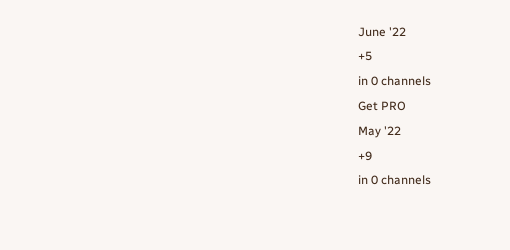June '22
+5
in 0 channels
Get PRO
May '22
+9
in 0 channels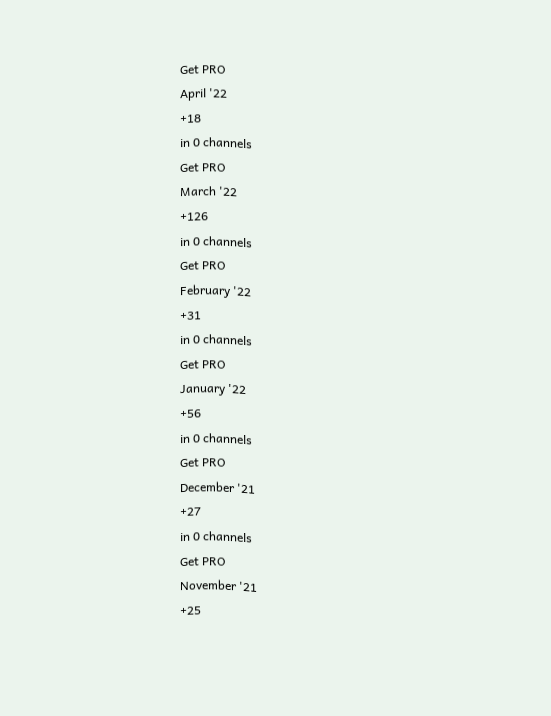Get PRO
April '22
+18
in 0 channels
Get PRO
March '22
+126
in 0 channels
Get PRO
February '22
+31
in 0 channels
Get PRO
January '22
+56
in 0 channels
Get PRO
December '21
+27
in 0 channels
Get PRO
November '21
+25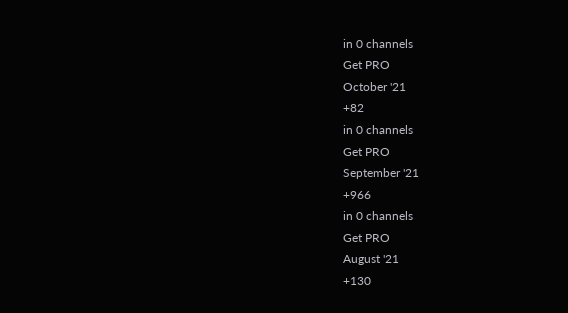in 0 channels
Get PRO
October '21
+82
in 0 channels
Get PRO
September '21
+966
in 0 channels
Get PRO
August '21
+130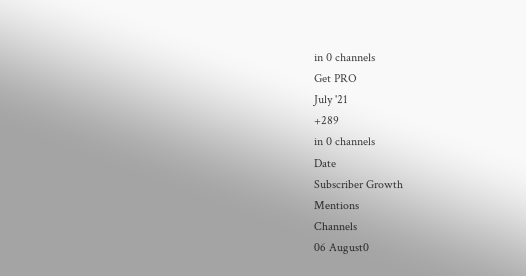in 0 channels
Get PRO
July '21
+289
in 0 channels
Date
Subscriber Growth
Mentions
Channels
06 August0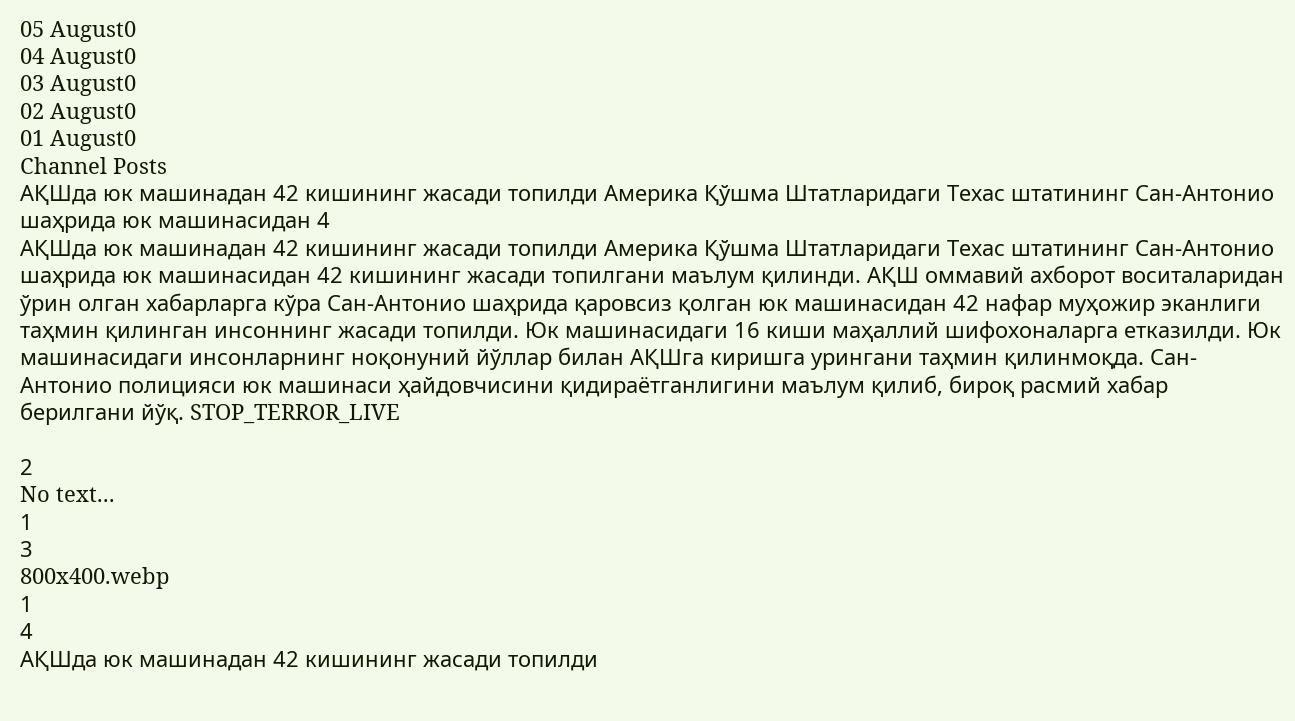05 August0
04 August0
03 August0
02 August0
01 August0
Channel Posts
АҚШда юк машинадан 42 кишининг жасади топилди Америка Қўшма Штатларидаги Техас штатининг Сан-Антонио шаҳрида юк машинасидан 4
АҚШда юк машинадан 42 кишининг жасади топилди Америка Қўшма Штатларидаги Техас штатининг Сан-Антонио шаҳрида юк машинасидан 42 кишининг жасади топилгани маълум қилинди. АҚШ оммавий ахборот воситаларидан ўрин олган хабарларга кўра Сан-Антонио шаҳрида қаровсиз қолган юк машинасидан 42 нафар муҳожир эканлиги таҳмин қилинган инсоннинг жасади топилди. Юк машинасидаги 16 киши маҳаллий шифохоналарга етказилди. Юк машинасидаги инсонларнинг ноқонуний йўллар билан АҚШга киришга урингани таҳмин қилинмоқда. Сан-Антонио полицияси юк машинаси ҳайдовчисини қидираётганлигини маълум қилиб, бироқ расмий хабар берилгани йўқ. STOP_TERROR_LIVE

2
No text...
1
3
800x400.webp
1
4
АҚШда юк машинадан 42 кишининг жасади топилди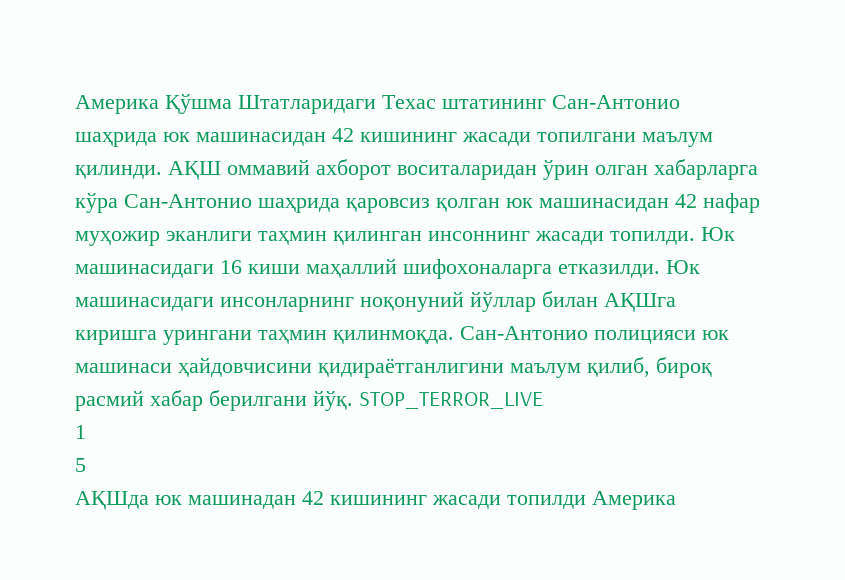Америка Қўшма Штатларидаги Техас штатининг Сан-Антонио шаҳрида юк машинасидан 42 кишининг жасади топилгани маълум қилинди. АҚШ оммавий ахборот воситаларидан ўрин олган хабарларга кўра Сан-Антонио шаҳрида қаровсиз қолган юк машинасидан 42 нафар муҳожир эканлиги таҳмин қилинган инсоннинг жасади топилди. Юк машинасидаги 16 киши маҳаллий шифохоналарга етказилди. Юк машинасидаги инсонларнинг ноқонуний йўллар билан АҚШга киришга урингани таҳмин қилинмоқда. Сан-Антонио полицияси юк машинаси ҳайдовчисини қидираётганлигини маълум қилиб, бироқ расмий хабар берилгани йўқ. STOP_TERROR_LIVE
1
5
АҚШда юк машинадан 42 кишининг жасади топилди Америка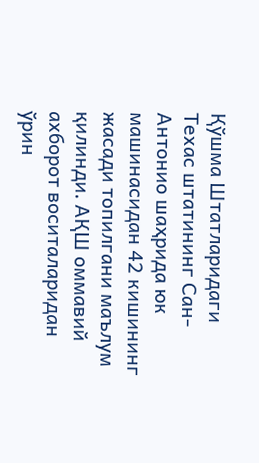Қўшма Штатларидаги Техас штатининг Сан-Антонио шаҳрида юк машинасидан 42 кишининг жасади топилгани маълум қилинди. АҚШ оммавий ахборот воситаларидан ўрин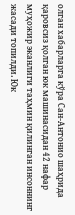олган хабарларга кўра Сан-Антонио шаҳрида қаровсиз қолган юк машинасидан 42 нафар муҳожир эканлиги таҳмин қилинган инсоннинг жасади топилди. Юк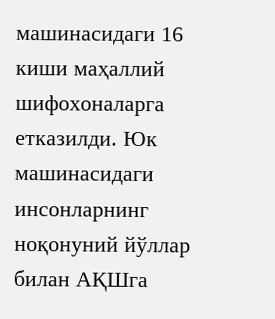машинасидаги 16 киши маҳаллий шифохоналарга етказилди. Юк машинасидаги инсонларнинг ноқонуний йўллар билан АҚШга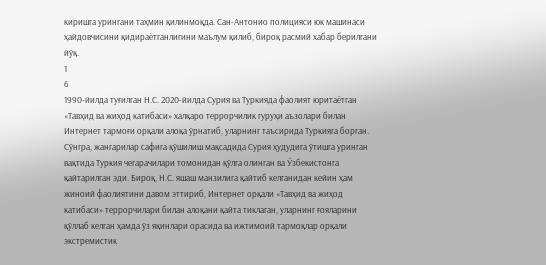киришга урингани таҳмин қилинмоқда. Сан-Антонио полицияси юк машинаси ҳайдовчисини қидираётганлигини маълум қилиб, бироқ расмий хабар берилгани йўқ.
1
6
1990-йилда туғилган Н.С. 2020-йилда Сурия ва Туркияда фаолият юритаётган «Тавҳид ва жиҳод катибаси» халқаро террорчилик гуруҳи аъзолари билан Интернет тармоғи орқали алоқа ўрнатиб, уларнинг таъсирида Туркияга борган. Сўнгра, жангарилар сафига қўшилиш мақсадида Сурия ҳудудига ўтишга уринган вақтида Туркия чегарачилари томонидан қўлга олинган ва Ўзбекистонга қайтарилган эди. Бироқ, Н.С. яшаш манзилига қайтиб келганидан кейин ҳам жиноий фаолиятини давом эттириб, Интернет орқали «Тавҳид ва жиҳод катибаси» террорчилари билан алоқани қайта тиклаган, уларнинг ғояларини қўллаб келган ҳамда ўз яқинлари орасида ва ижтимоий тармоқлар орқали экстремистик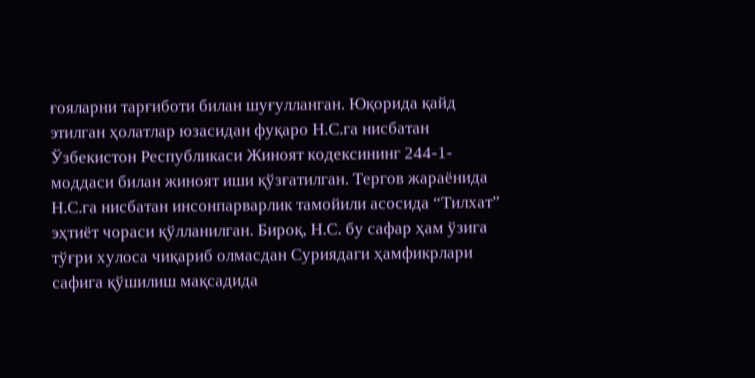ғояларни тарғиботи билан шуғулланган. Юқорида қайд этилган ҳолатлар юзасидан фуқаро Н.С.га нисбатан Ўзбекистон Республикаси Жиноят кодексининг 244-1-моддаси билан жиноят иши қўзғатилган. Тергов жараёнида Н.С.га нисбатан инсонпарварлик тамойили асосида “Тилхат” эҳтиёт чораси қўлланилган. Бироқ, Н.С. бу сафар ҳам ўзига тўғри хулоса чиқариб олмасдан Суриядаги ҳамфикрлари сафига қўшилиш мақсадида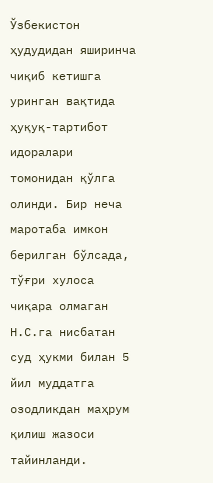Ўзбекистон ҳудудидан яширинча чиқиб кетишга уринган вақтида ҳуқуқ-тартибот идоралари томонидан қўлга олинди. Бир неча маротаба имкон берилган бўлсада, тўғри хулоса чиқара олмаган Н.С.га нисбатан суд ҳукми билан 5 йил муддатга озодликдан маҳрум қилиш жазоси тайинланди.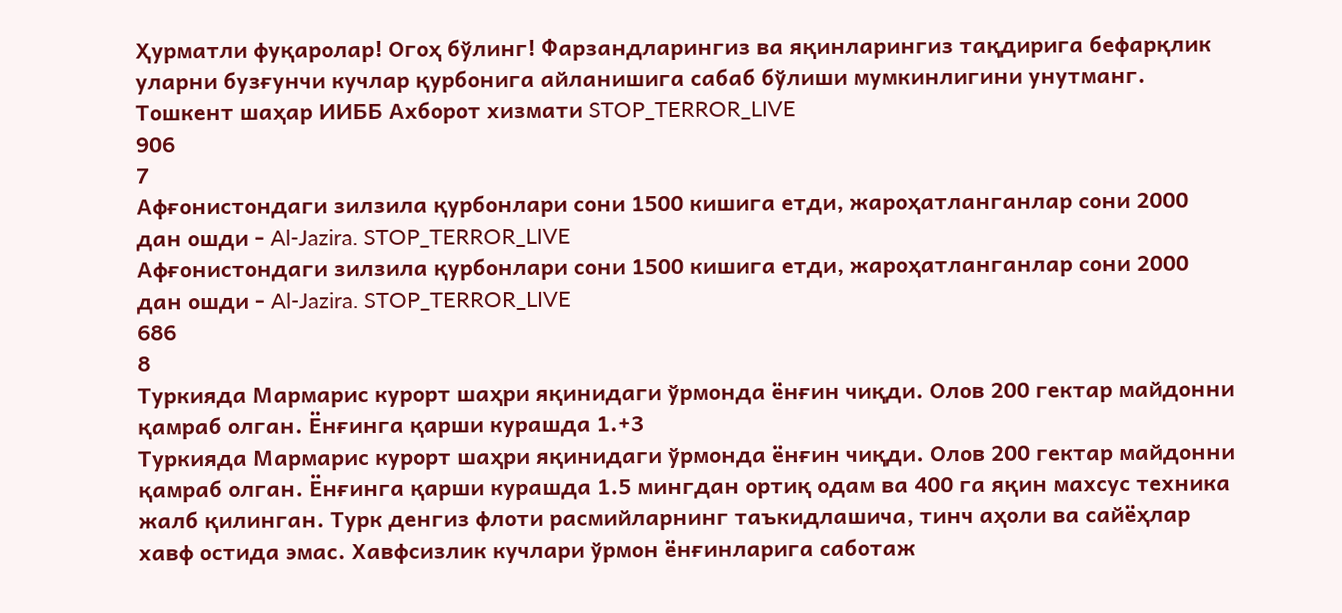Ҳурматли фуқаролар! Огоҳ бўлинг! Фарзандларингиз ва яқинларингиз тақдирига бефарқлик уларни бузғунчи кучлар қурбонига айланишига сабаб бўлиши мумкинлигини унутманг. Тошкент шаҳар ИИББ Ахборот хизмати STOP_TERROR_LIVE
906
7
Афғонистондаги зилзила қурбонлари сони 1500 кишига етди, жароҳатланганлар сони 2000 дан ошди - Al-Jazira. STOP_TERROR_LIVE
Афғонистондаги зилзила қурбонлари сони 1500 кишига етди, жароҳатланганлар сони 2000 дан ошди - Al-Jazira. STOP_TERROR_LIVE
686
8
Туркияда Мармарис курорт шаҳри яқинидаги ўрмонда ёнғин чиқди. Олов 200 гектар майдонни қамраб олган. Ёнғинга қарши курашда 1.+3
Туркияда Мармарис курорт шаҳри яқинидаги ўрмонда ёнғин чиқди. Олов 200 гектар майдонни қамраб олган. Ёнғинга қарши курашда 1.5 мингдан ортиқ одам ва 400 га яқин махсус техника жалб қилинган. Турк денгиз флоти расмийларнинг таъкидлашича, тинч аҳоли ва сайёҳлар хавф остида эмас. Хавфсизлик кучлари ўрмон ёнғинларига саботаж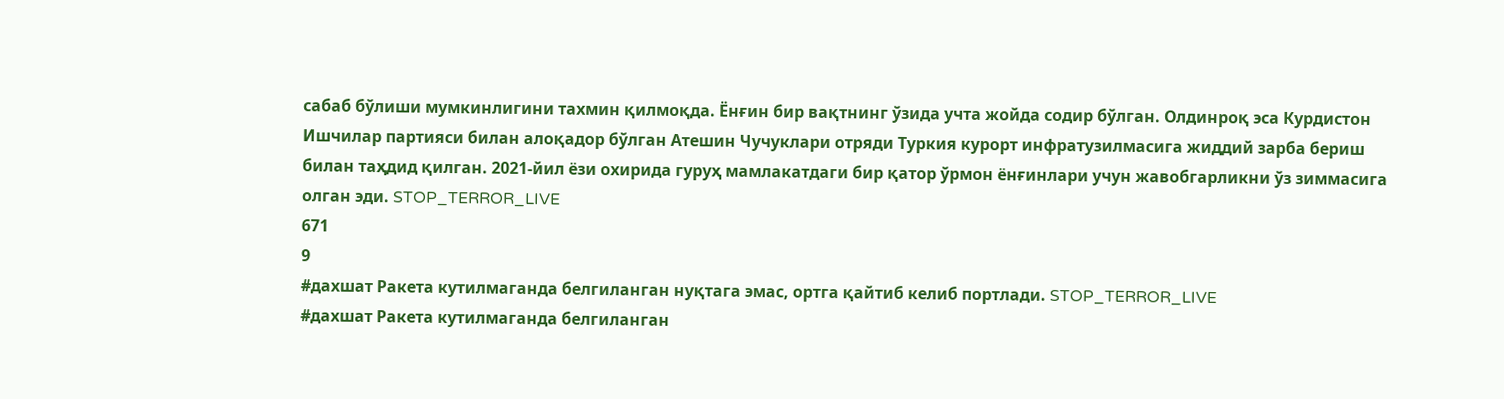сабаб бўлиши мумкинлигини тахмин қилмоқда. Ёнғин бир вақтнинг ўзида учта жойда содир бўлган. Олдинроқ эса Курдистон Ишчилар партияси билан алоқадор бўлган Атешин Чучуклари отряди Туркия курорт инфратузилмасига жиддий зарба бериш билан таҳдид қилган. 2021-йил ёзи охирида гуруҳ мамлакатдаги бир қатор ўрмон ёнғинлари учун жавобгарликни ўз зиммасига олган эди. STOP_TERROR_LIVE
671
9
#дахшат Ракета кутилмаганда белгиланган нуқтага эмас, ортга қайтиб келиб портлади. STOP_TERROR_LIVE
#дахшат Ракета кутилмаганда белгиланган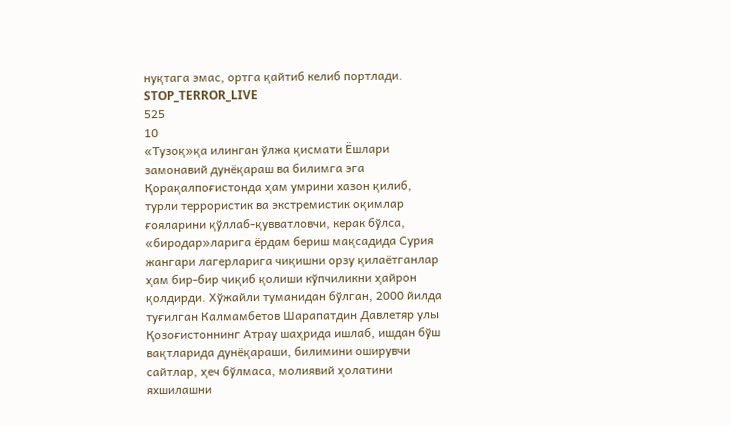нуқтага эмас, ортга қайтиб келиб портлади. STOP_TERROR_LIVE
525
10
«Тузоқ»қа илинган ўлжа қисмати Ёшлари замонавий дунёқараш ва билимга эга Қорақалпоғистонда ҳам умрини хазон қилиб, турли террористик ва экстремистик оқимлар ғояларини қўллаб-қувватловчи, керак бўлса, «биродар»ларига ёрдам бериш мақсадида Сурия жангари лагерларига чиқишни орзу қилаётганлар ҳам бир-бир чиқиб қолиши кўпчиликни ҳайрон қолдирди. Хўжайли туманидан бўлган, 2000 йилда туғилган Калмамбетов Шарапатдин Давлетяр улы Қозоғистоннинг Атрау шаҳрида ишлаб, ишдан бўш вақтларида дунёқараши, билимини оширувчи сайтлар, ҳеч бўлмаса, молиявий ҳолатини яхшилашни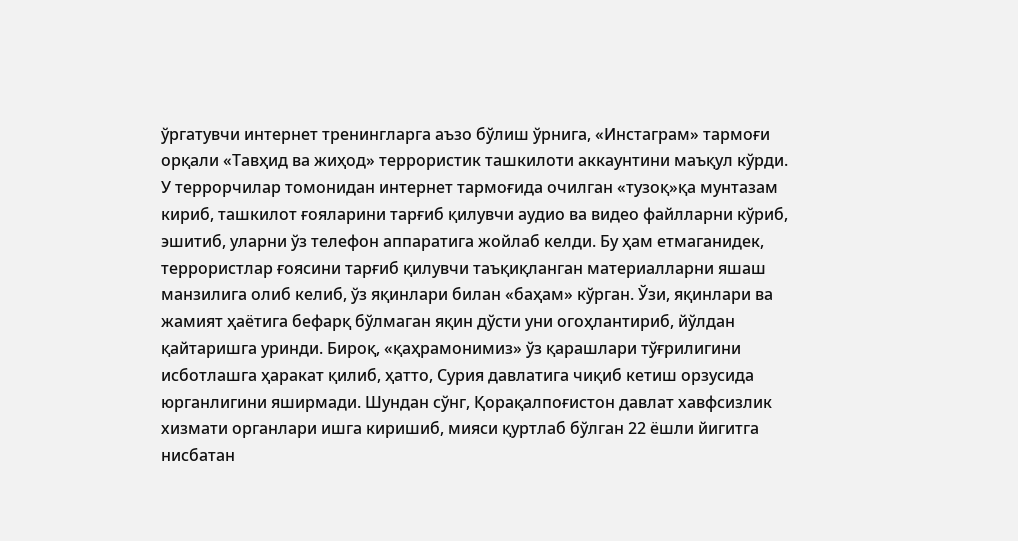ўргатувчи интернет тренингларга аъзо бўлиш ўрнига, «Инстаграм» тармоғи орқали «Тавҳид ва жиҳод» террористик ташкилоти аккаунтини маъқул кўрди. У террорчилар томонидан интернет тармоғида очилган «тузоқ»қа мунтазам кириб, ташкилот ғояларини тарғиб қилувчи аудио ва видео файлларни кўриб, эшитиб, уларни ўз телефон аппаратига жойлаб келди. Бу ҳам етмаганидек, террористлар ғоясини тарғиб қилувчи таъқиқланган материалларни яшаш манзилига олиб келиб, ўз яқинлари билан «баҳам» кўрган. Ўзи, яқинлари ва жамият ҳаётига бефарқ бўлмаган яқин дўсти уни огоҳлантириб, йўлдан қайтаришга уринди. Бироқ, «қаҳрамонимиз» ўз қарашлари тўғрилигини исботлашга ҳаракат қилиб, ҳатто, Сурия давлатига чиқиб кетиш орзусида юрганлигини яширмади. Шундан сўнг, Қорақалпоғистон давлат хавфсизлик хизмати органлари ишга киришиб, мияси қуртлаб бўлган 22 ёшли йигитга нисбатан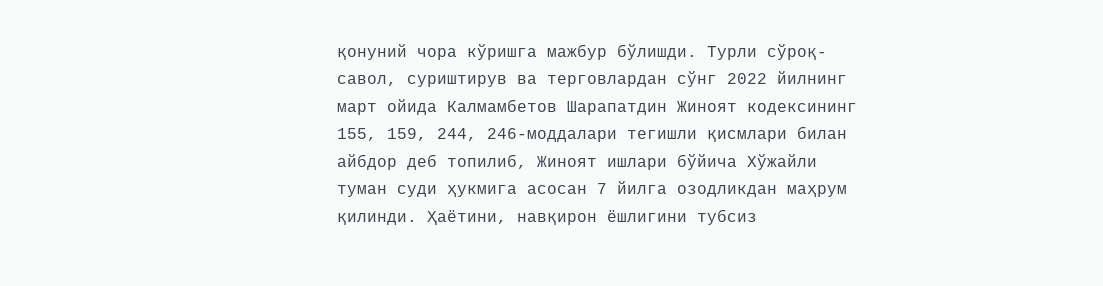қонуний чора кўришга мажбур бўлишди. Турли сўроқ-савол, суриштирув ва терговлардан сўнг 2022 йилнинг март ойида Калмамбетов Шарапатдин Жиноят кодексининг 155, 159, 244, 246-моддалари тегишли қисмлари билан айбдор деб топилиб, Жиноят ишлари бўйича Хўжайли туман суди ҳукмига асосан 7 йилга озодликдан маҳрум қилинди. Ҳаётини, навқирон ёшлигини тубсиз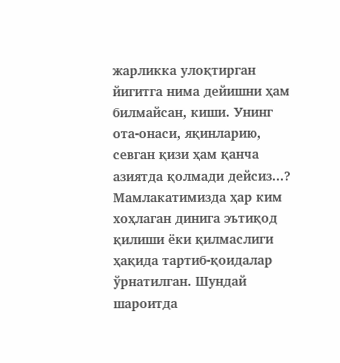жарликка улоқтирган йигитга нима дейишни ҳам билмайсан, киши. Унинг ота-онаси, яқинларию, севган қизи ҳам қанча азиятда қолмади дейсиз...? Мамлакатимизда ҳар ким хоҳлаган динига эътиқод қилиши ёки қилмаслиги ҳақида тартиб-қоидалар ўрнатилган. Шундай шароитда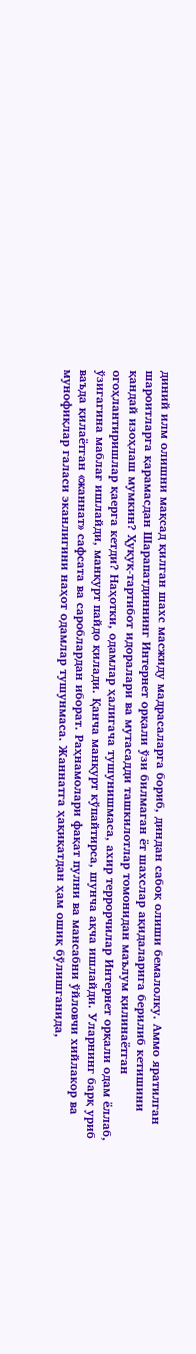диний илм олишни мақсад қилган шахс масжиду мадрасаларга бориб, диндан сабоқ олиши бемалолку. Аммо яратилган шароитларга қарамасдан Шарапатдиннинг Интернет орқали ўзи билмаган ёт шахслар ақидаларига берилиб кетишини қандай изоҳлаш мумкин? Ҳуқуқ-тартибот идоралари ва мутасадди ташкилотлар томонидан маълум қилинаётган огоҳлантиришлар қаерга кетди? Наҳотки, одамлар ҳалигача тушунишмаса, ахир террорчилар Интернет орқали одам ёллаб, ўзигагина маблағ ишлайди, манқурт пайдо қилади. Қанча манқурт кўпайтирса, шунча ақча ишлайди. Уларнинг барқ уриб ваъда қилаётган «жаннат» сафсата ва сароблардан иборат. Раҳнамолари фақат пулни ва мансабни ўйловчи хийлакор ва мунофиқлар галаси эканлигини наҳот одамлар тушунмаса. Жаннатга ҳақиқатдан ҳам ошиқ бўлишганида,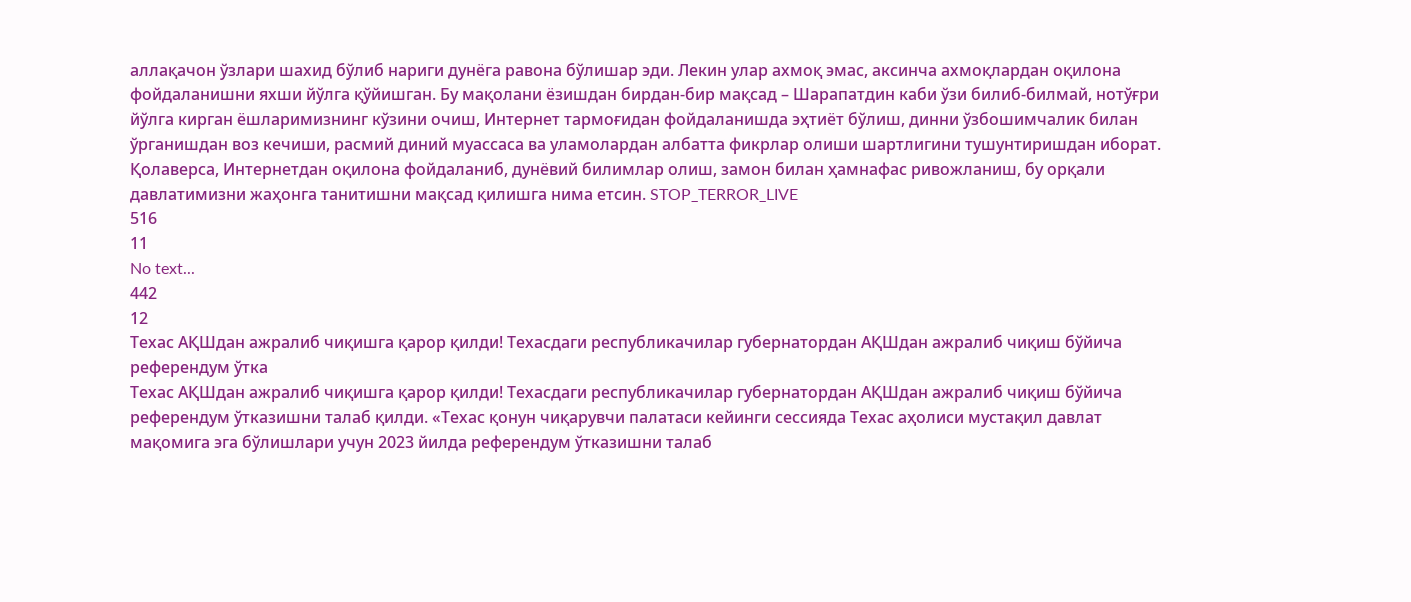аллақачон ўзлари шахид бўлиб нариги дунёга равона бўлишар эди. Лекин улар ахмоқ эмас, аксинча ахмоқлардан оқилона фойдаланишни яхши йўлга қўйишган. Бу мақолани ёзишдан бирдан-бир мақсад – Шарапатдин каби ўзи билиб-билмай, нотўғри йўлга кирган ёшларимизнинг кўзини очиш, Интернет тармоғидан фойдаланишда эҳтиёт бўлиш, динни ўзбошимчалик билан ўрганишдан воз кечиши, расмий диний муассаса ва уламолардан албатта фикрлар олиши шартлигини тушунтиришдан иборат. Қолаверса, Интернетдан оқилона фойдаланиб, дунёвий билимлар олиш, замон билан ҳамнафас ривожланиш, бу орқали давлатимизни жаҳонга танитишни мақсад қилишга нима етсин. STOP_TERROR_LIVE
516
11
No text...
442
12
Техас АҚШдан ажралиб чиқишга қарор қилди! Техасдаги республикачилар губернатордан АҚШдан ажралиб чиқиш бўйича референдум ўтка
Техас АҚШдан ажралиб чиқишга қарор қилди! Техасдаги республикачилар губернатордан АҚШдан ажралиб чиқиш бўйича референдум ўтказишни талаб қилди. «Техас қонун чиқарувчи палатаси кейинги сессияда Техас аҳолиси мустақил давлат мақомига эга бўлишлари учун 2023 йилда референдум ўтказишни талаб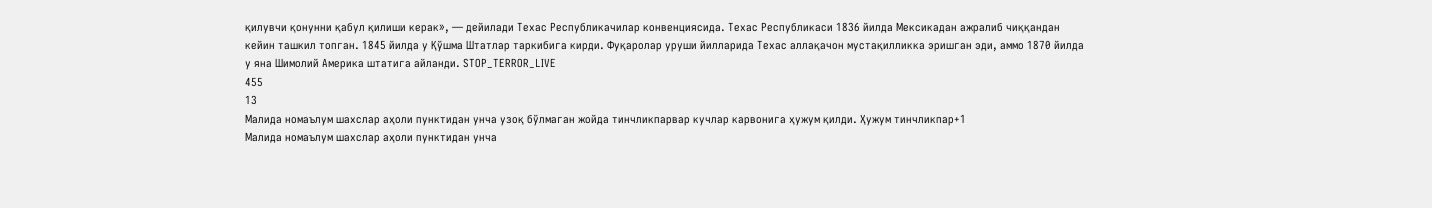қилувчи қонунни қабул қилиши керак», — дейилади Техас Республикачилар конвенциясида. Техас Республикаси 1836 йилда Мексикадан ажралиб чиққандан кейин ташкил топган. 1845 йилда у Қўшма Штатлар таркибига кирди. Фуқаролар уруши йилларида Техас аллақачон мустақилликка эришган эди, аммо 1870 йилда у яна Шимолий Америка штатига айланди. STOP_TERROR_LIVE
455
13
Малида номаълум шахслар аҳоли пунктидан унча узоқ бўлмаган жойда тинчликпарвар кучлар карвонига ҳужум қилди. Ҳужум тинчликпар+1
Малида номаълум шахслар аҳоли пунктидан унча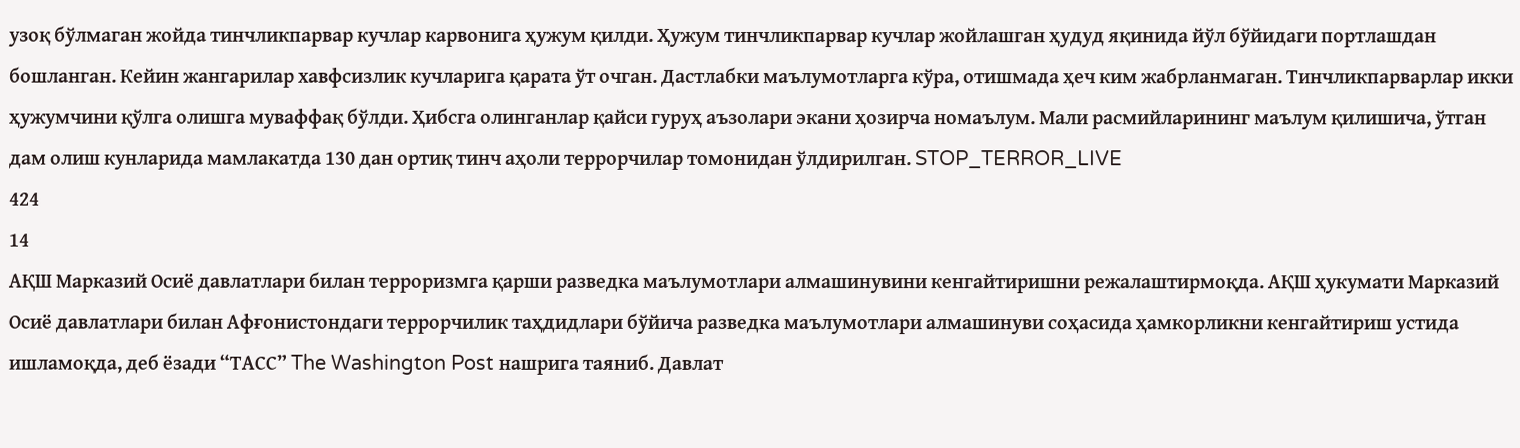узоқ бўлмаган жойда тинчликпарвар кучлар карвонига ҳужум қилди. Ҳужум тинчликпарвар кучлар жойлашган ҳудуд яқинида йўл бўйидаги портлашдан бошланган. Кейин жангарилар хавфсизлик кучларига қарата ўт очган. Дастлабки маълумотларга кўра, отишмада ҳеч ким жабрланмаган. Тинчликпарварлар икки ҳужумчини қўлга олишга муваффақ бўлди. Ҳибсга олинганлар қайси гуруҳ аъзолари экани ҳозирча номаълум. Мали расмийларининг маълум қилишича, ўтган дам олиш кунларида мамлакатда 130 дан ортиқ тинч аҳоли террорчилар томонидан ўлдирилган. STOP_TERROR_LIVE
424
14
АҚШ Марказий Осиё давлатлари билан терроризмга қарши разведка маълумотлари алмашинувини кенгайтиришни режалаштирмоқда. АҚШ ҳукумати Марказий Осиё давлатлари билан Афғонистондаги террорчилик таҳдидлари бўйича разведка маълумотлари алмашинуви соҳасида ҳамкорликни кенгайтириш устида ишламоқда, деб ёзади “ТАСС” The Washington Post нашрига таяниб. Давлат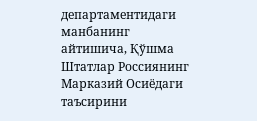департаментидаги манбанинг айтишича, Қўшма Штатлар Россиянинг Марказий Осиёдаги таъсирини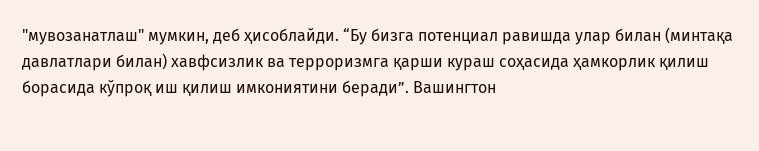"мувозанатлаш" мумкин, деб ҳисоблайди. “Бу бизга потенциал равишда улар билан (минтақа давлатлари билан) хавфсизлик ва терроризмга қарши кураш соҳасида ҳамкорлик қилиш борасида кўпроқ иш қилиш имкониятини беради”. Вашингтон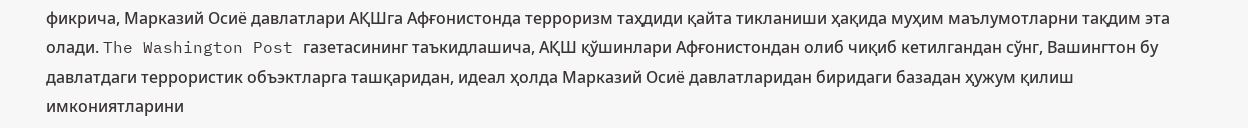фикрича, Марказий Осиё давлатлари АҚШга Афғонистонда терроризм таҳдиди қайта тикланиши ҳақида муҳим маълумотларни тақдим эта олади. The Washington Post газетасининг таъкидлашича, АҚШ қўшинлари Афғонистондан олиб чиқиб кетилгандан сўнг, Вашингтон бу давлатдаги террористик объэктларга ташқаридан, идеал ҳолда Марказий Осиё давлатларидан биридаги базадан ҳужум қилиш имкониятларини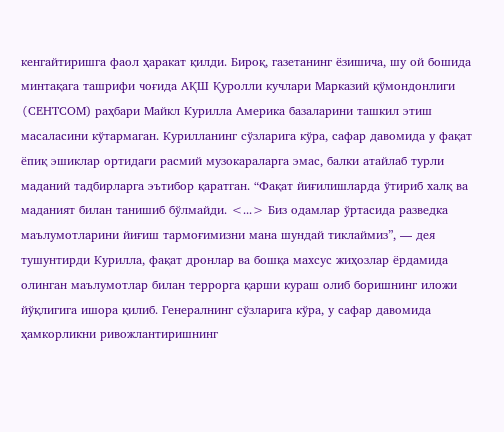кенгайтиришга фаол ҳаракат қилди. Бироқ, газетанинг ёзишича, шу ой бошида минтақага ташрифи чоғида АҚШ Қуролли кучлари Марказий қўмондонлиги (CEНТCОМ) раҳбари Майкл Курилла Америка базаларини ташкил этиш масаласини кўтармаган. Курилланинг сўзларига кўра, сафар давомида у фақат ёпиқ эшиклар ортидаги расмий музокараларга эмас, балки атайлаб турли маданий тадбирларга эътибор қаратган. “Фақат йиғилишларда ўтириб халқ ва маданият билан танишиб бўлмайди. <...> Биз одамлар ўртасида разведка маълумотларини йиғиш тармоғимизни мана шундай тиклаймиз”, — дея тушунтирди Курилла, фақат дронлар ва бошқа махсус жиҳозлар ёрдамида олинган маълумотлар билан террорга қарши кураш олиб боришнинг иложи йўқлигига ишора қилиб. Генералнинг сўзларига кўра, у сафар давомида ҳамкорликни ривожлантиришнинг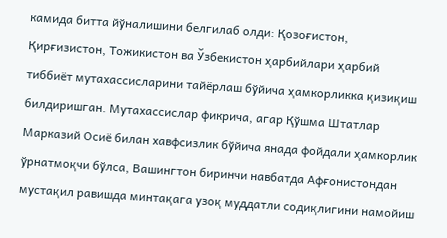камида битта йўналишини белгилаб олди: Қозоғистон, Қирғизистон, Тожикистон ва Ўзбекистон ҳарбийлари ҳарбий тиббиёт мутахассисларини тайёрлаш бўйича ҳамкорликка қизиқиш билдиришган. Мутахассислар фикрича, агар Қўшма Штатлар Марказий Осиё билан хавфсизлик бўйича янада фойдали ҳамкорлик ўрнатмоқчи бўлса, Вашингтон биринчи навбатда Афғонистондан мустақил равишда минтақага узоқ муддатли содиқлигини намойиш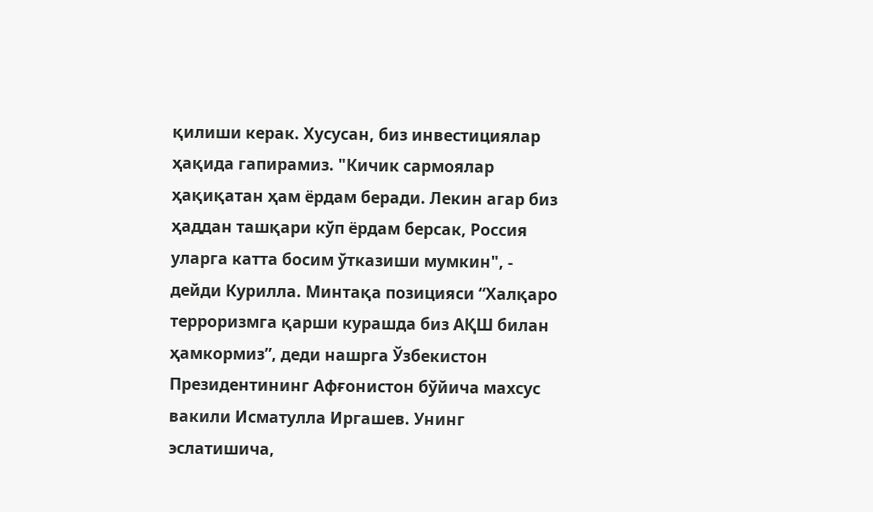қилиши керак. Хусусан, биз инвестициялар ҳақида гапирамиз. "Кичик сармоялар ҳақиқатан ҳам ёрдам беради. Лекин агар биз ҳаддан ташқари кўп ёрдам берсак, Россия уларга катта босим ўтказиши мумкин", - дейди Курилла. Минтақа позицияси “Халқаро терроризмга қарши курашда биз АҚШ билан ҳамкормиз”, деди нашрга Ўзбекистон Президентининг Афғонистон бўйича махсус вакили Исматулла Иргашев. Унинг эслатишича,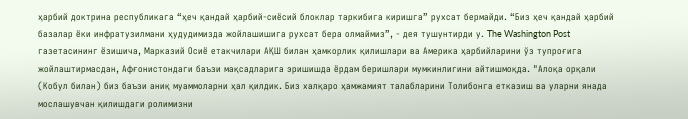ҳарбий доктрина республикага “ҳеч қандай ҳарбий-сиёсий блоклар таркибига киришга” рухсат бермайди. “Биз ҳеч қандай ҳарбий базалар ёки инфратузилмани ҳудудимизда жойлашишига рухсат бера олмаймиз”, - дея тушунтирди у. The Washington Post газетасининг ёзишича, Марказий Осиё етакчилари АҚШ билан ҳамкорлик қилишлари ва Америка ҳарбийларини ўз тупроғига жойлаштирмасдан, Афғонистондаги баъзи мақсадларига эришишда ёрдам беришлари мумкинлигини айтишмоқда. "Алоқа орқали (Кобул билан) биз баъзи аниқ муаммоларни ҳал қилдик. Биз халқаро ҳамжамият талабларини Толибонга етказиш ва уларни янада мослашувчан қилишдаги ролимизни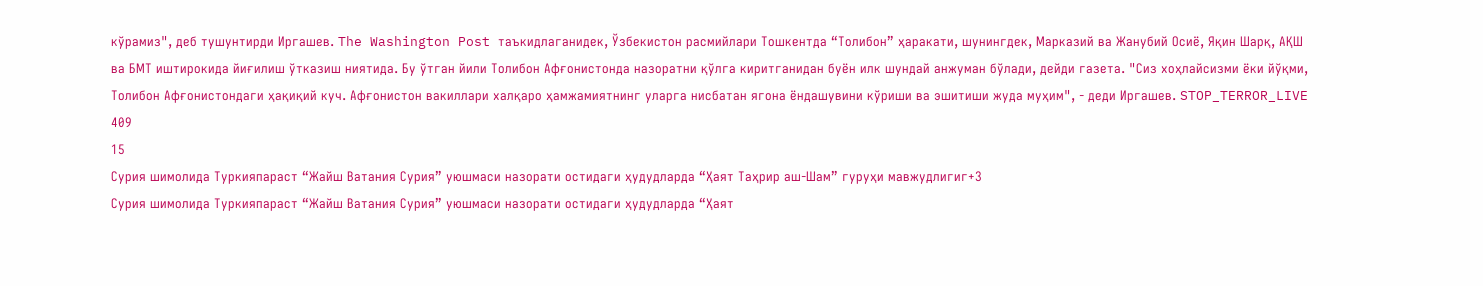кўрамиз", деб тушунтирди Иргашев. The Washington Post таъкидлаганидек, Ўзбекистон расмийлари Тошкентда “Толибон” ҳаракати, шунингдек, Марказий ва Жанубий Осиё, Яқин Шарқ, АҚШ ва БМТ иштирокида йиғилиш ўтказиш ниятида. Бу ўтган йили Толибон Афғонистонда назоратни қўлга киритганидан буён илк шундай анжуман бўлади, дейди газета. "Сиз хоҳлайсизми ёки йўқми, Толибон Афғонистондаги ҳақиқий куч. Афғонистон вакиллари халқаро ҳамжамиятнинг уларга нисбатан ягона ёндашувини кўриши ва эшитиши жуда муҳим", - деди Иргашев. STOP_TERROR_LIVE
409
15
Сурия шимолида Туркияпараст “Жайш Ватания Сурия” уюшмаси назорати остидаги ҳудудларда “Ҳаят Таҳрир аш-Шам” гуруҳи мавжудлигиг+3
Сурия шимолида Туркияпараст “Жайш Ватания Сурия” уюшмаси назорати остидаги ҳудудларда “Ҳаят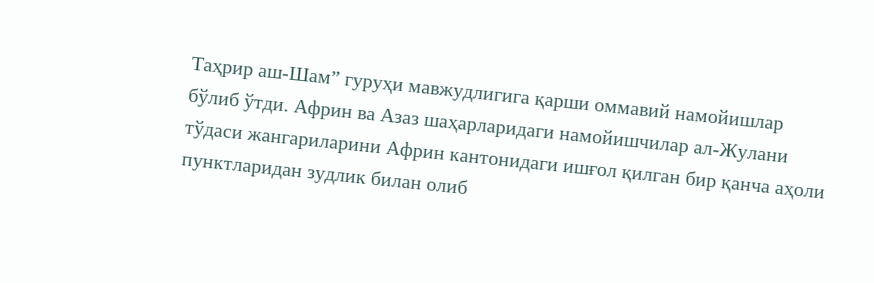Таҳрир аш-Шам” гуруҳи мавжудлигига қарши оммавий намойишлар бўлиб ўтди. Африн ва Азаз шаҳарларидаги намойишчилар ал-Жулани тўдаси жангариларини Африн кантонидаги ишғол қилган бир қанча аҳоли пунктларидан зудлик билан олиб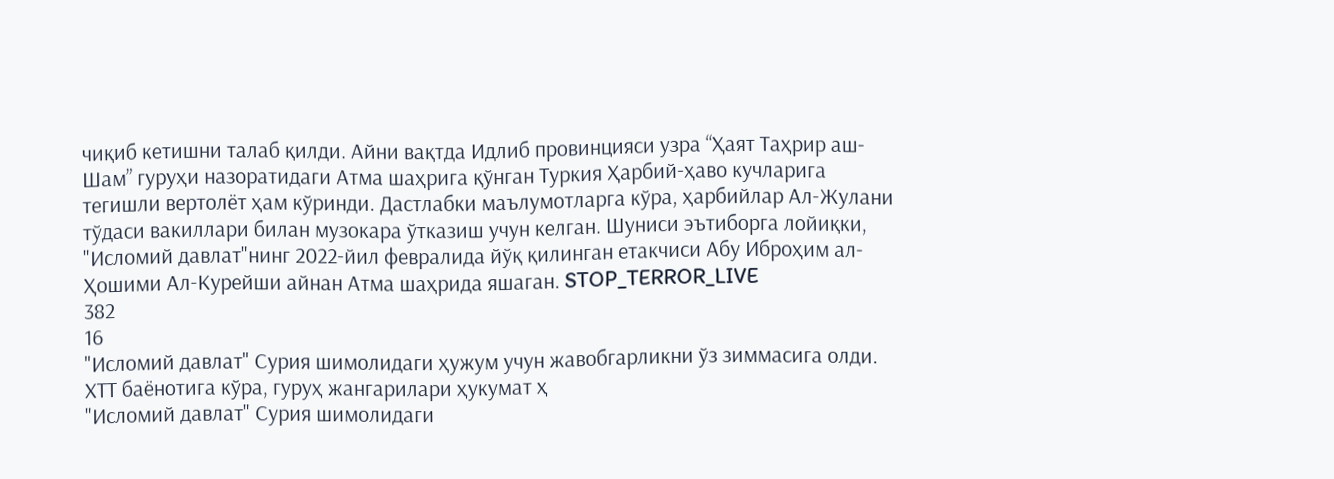чиқиб кетишни талаб қилди. Айни вақтда Идлиб провинцияси узра “Ҳаят Таҳрир аш-Шам” гуруҳи назоратидаги Атма шаҳрига қўнган Туркия Ҳарбий-ҳаво кучларига тегишли вертолёт ҳам кўринди. Дастлабки маълумотларга кўра, ҳарбийлар Ал-Жулани тўдаси вакиллари билан музокара ўтказиш учун келган. Шуниси эътиборга лойиқки, "Исломий давлат"нинг 2022-йил февралида йўқ қилинган етакчиси Абу Иброҳим ал-Ҳошими Ал-Курейши айнан Атма шаҳрида яшаган. STOP_TERROR_LIVE
382
16
"Исломий давлат" Сурия шимолидаги ҳужум учун жавобгарликни ўз зиммасига олди. ХТТ баёнотига кўра, гуруҳ жангарилари ҳукумат ҳ
"Исломий давлат" Сурия шимолидаги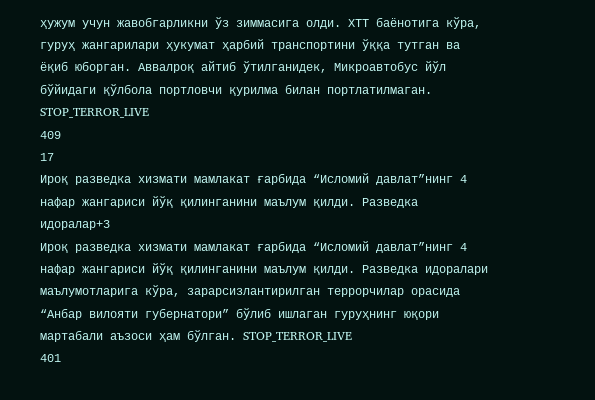ҳужум учун жавобгарликни ўз зиммасига олди. ХТТ баёнотига кўра, гуруҳ жангарилари ҳукумат ҳарбий транспортини ўққа тутган ва ёқиб юборган. Аввалроқ айтиб ўтилганидек, Микроавтобус йўл бўйидаги қўлбола портловчи қурилма билан портлатилмаган. STOP_TERROR_LIVE
409
17
Ироқ разведка хизмати мамлакат ғарбида “Исломий давлат”нинг 4 нафар жангариси йўқ қилинганини маълум қилди. Разведка идоралар+3
Ироқ разведка хизмати мамлакат ғарбида “Исломий давлат”нинг 4 нафар жангариси йўқ қилинганини маълум қилди. Разведка идоралари маълумотларига кўра, зарарсизлантирилган террорчилар орасида “Анбар вилояти губернатори” бўлиб ишлаган гуруҳнинг юқори мартабали аъзоси ҳам бўлган. STOP_TERROR_LIVE
401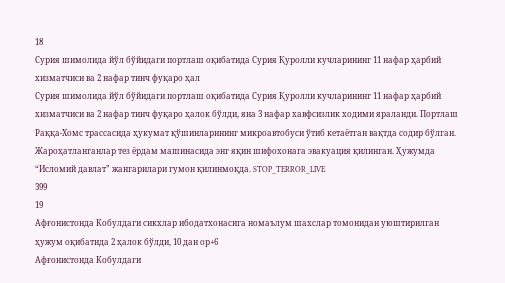18
Сурия шимолида йўл бўйидаги портлаш оқибатида Сурия Қуролли кучларининг 11 нафар ҳарбий хизматчиси ва 2 нафар тинч фуқаро ҳал
Сурия шимолида йўл бўйидаги портлаш оқибатида Сурия Қуролли кучларининг 11 нафар ҳарбий хизматчиси ва 2 нафар тинч фуқаро ҳалок бўлди, яна 3 нафар хавфсизлик ходими яраланди. Портлаш Раққа-Хомс трассасида ҳукумат қўшинларининг микроавтобуси ўтиб кетаётган вақтда содир бўлган. Жароҳатланганлар тез ёрдам машинасида энг яқин шифохонага эвакуация қилинган. Ҳужумда “Исломий давлат” жангарилари гумон қилинмоқда. STOP_TERROR_LIVE
399
19
Афғонистонда Кобулдаги сикхлар ибодатхонасига номаълум шахслар томонидан уюштирилган ҳужум оқибатида 2 ҳалок бўлди, 10 дан ор+6
Афғонистонда Кобулдаги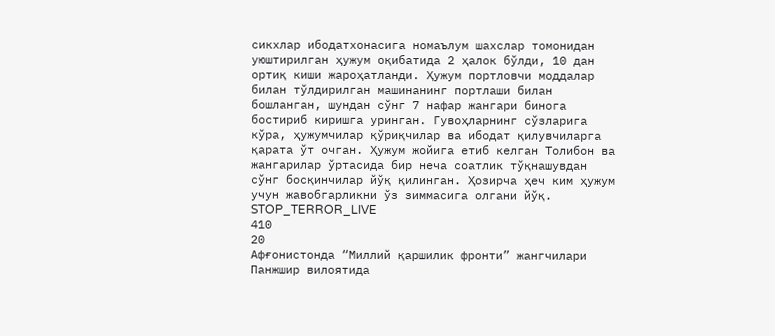сикхлар ибодатхонасига номаълум шахслар томонидан уюштирилган ҳужум оқибатида 2 ҳалок бўлди, 10 дан ортиқ киши жароҳатланди. Ҳужум портловчи моддалар билан тўлдирилган машинанинг портлаши билан бошланган, шундан сўнг 7 нафар жангари бинога бостириб киришга уринган. Гувоҳларнинг сўзларига кўра, ҳужумчилар қўриқчилар ва ибодат қилувчиларга қарата ўт очган. Ҳужум жойига етиб келган Толибон ва жангарилар ўртасида бир неча соатлик тўқнашувдан сўнг босқинчилар йўқ қилинган. Ҳозирча ҳеч ким ҳужум учун жавобгарликни ўз зиммасига олгани йўқ. STOP_TERROR_LIVE
410
20
Афғонистонда “Миллий қаршилик фронти” жангчилари Панжшир вилоятида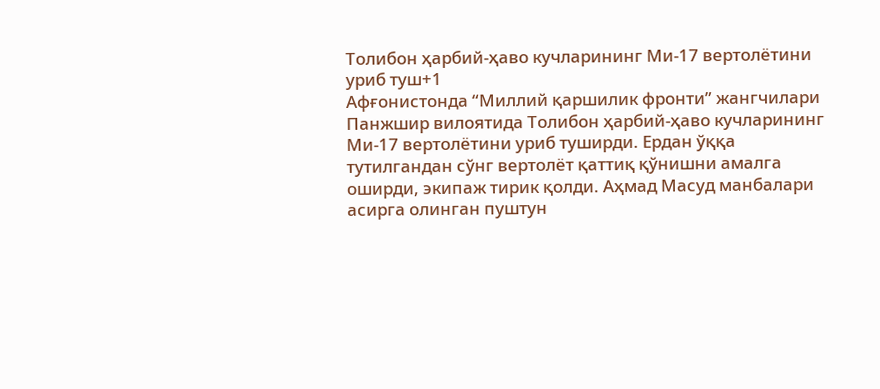Толибон ҳарбий-ҳаво кучларининг Ми-17 вертолётини уриб туш+1
Афғонистонда “Миллий қаршилик фронти” жангчилари Панжшир вилоятида Толибон ҳарбий-ҳаво кучларининг Ми-17 вертолётини уриб туширди. Ердан ўққа тутилгандан сўнг вертолёт қаттиқ қўнишни амалга оширди, экипаж тирик қолди. Аҳмад Масуд манбалари асирга олинган пуштун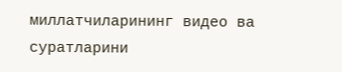миллатчиларининг видео ва суратларини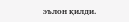эълон қилди.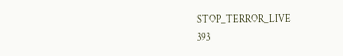STOP_TERROR_LIVE
393